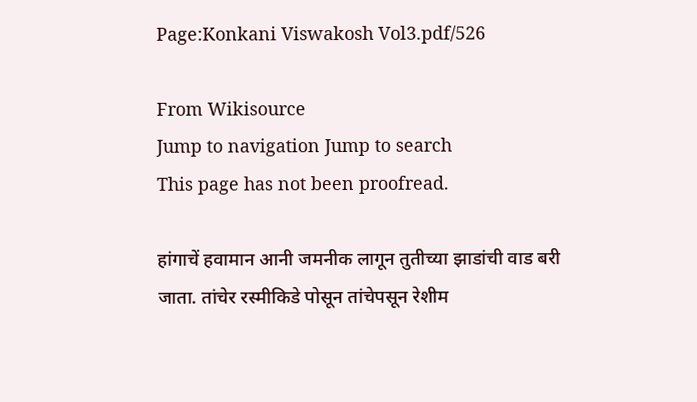Page:Konkani Viswakosh Vol3.pdf/526

From Wikisource
Jump to navigation Jump to search
This page has not been proofread.

हांगाचें हवामान आनी जमनीक लागून तुतीच्या झाडांची वाड बरी जाता. तांचेर रस्मीकिडे पोसून तांचेपसून रेशीम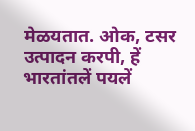मेळयतात. ओक, टसर उत्पादन करपी, हें भारतांतलें पयलें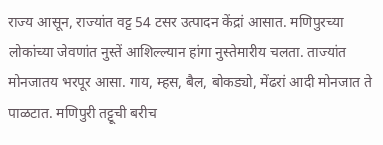राज्य आसून, राज्यांत वट्ट 54 टसर उत्पादन केंद्रां आसात. मणिपुरच्या लोकांच्या जेवणांत नुस्तें आशिल्ल्यान हांगा नुस्तेमारीय चलता. ताज्यांत मोनजातय भरपूर आसा. गाय, म्हस, बैल, बोकड्यो, मेंढरां आदी मोनजात ते पाळटात. मणिपुरी तट्टूची बरीच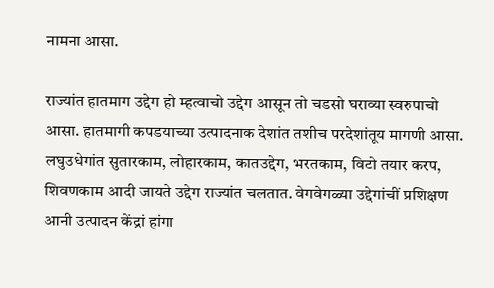नामना आसा.

राज्यांत हातमाग उद्देग हो म्हत्वाचो उद्देग आसून तो चडसो घराव्या स्वरुपाचो आसा. हातमागी कपडयाच्या उत्पादनाक देशांत तशीच परदेशांतूय मागणी आसा. लघुउधेगांत सुतारकाम, लोहारकाम, कातउद्देग, भरतकाम, विटो तयार करप, शिवणकाम आदी जायते उद्देग राज्यांत चलतात. वेगवेगळ्या उद्देगांचीं प्रशिक्षण आनी उत्पादन केंद्रां हांगा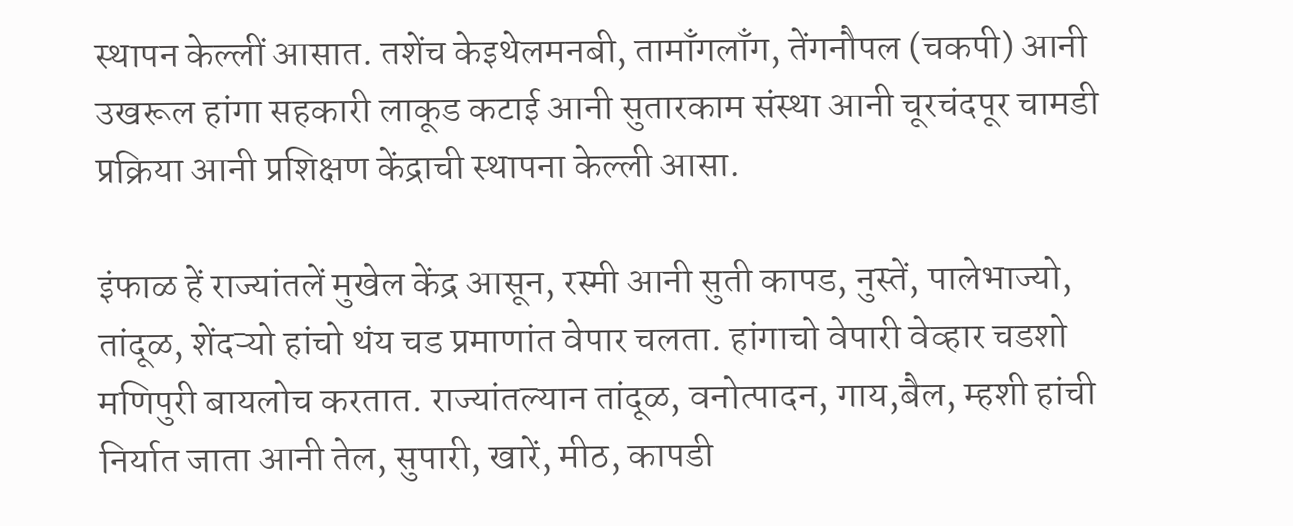स्थापन केल्लीं आसात. तशेंच केइथेलमनबी, तामाँगलाँग, तेंगनौपल (चकपी) आनी उखरूल हांगा सहकारी लाकूड कटाई आनी सुतारकाम संस्था आनी चूरचंदपूर चामडी प्रक्रिया आनी प्रशिक्षण केंद्राची स्थापना केल्ली आसा.

इंफाळ हें राज्यांतलें मुखेल केंद्र आसून, रस्मी आनी सुती कापड, नुस्तें, पालेभाज्यो, तांदूळ, शेंदऱ्यो हांचो थंय चड प्रमाणांत वेपार चलता. हांगाचो वेपारी वेव्हार चडशो मणिपुरी बायलोच करतात. राज्यांतल्यान तांदूळ, वनोत्पादन, गाय,बैल, म्हशी हांची निर्यात जाता आनी तेल, सुपारी, खारें, मीठ, कापडी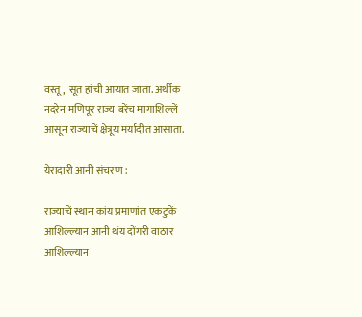वस्तू, सूत हांची आयात जाता. अर्थीक नदरेन मणिपूर राज्य बरेंच मागाशिल्लें आसून राज्याचें क्षेत्रूय मर्यादीत आसाता.

येरादारी आनी संचरण :

राज्याचें स्थान कांय प्रमाणांत एकटुकें आशिल्ल्यान आनी थंय दोंगरी वाठार आशिल्ल्यान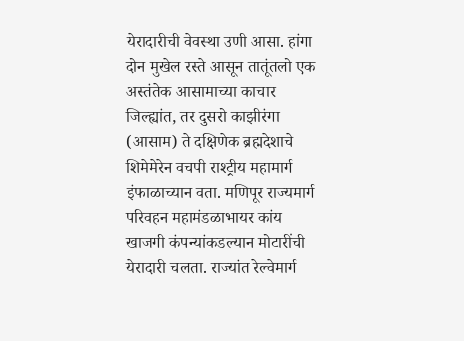येरादारीची वेवस्था उणी आसा. हांगा दोन मुखेल रस्ते आसून तातूंतलो एक अस्तंतेक आसामाच्या काचार जिल्ह्यांत, तर दुसरो काझीरंगा (आसाम) ते दक्षिणेक ब्रह्मदेशाचे शिमेमेरेन वचपी राश्ट्रीय महामार्ग इंफाळाच्यान वता. मणिपूर राज्यमार्ग परिवहन महामंडळाभायर कांय खाजगी कंपन्यांकडल्यान मोटारींची येरादारी चलता. राज्यांत रेल्वेमार्ग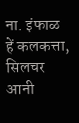ना. इंफाळ हें कलकत्ता, सिलचर आनी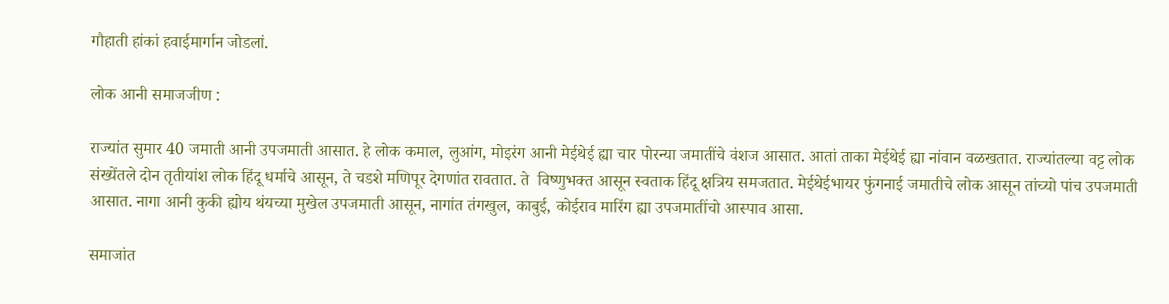गौहाती हांकां हवाईमार्गान जोडलां.

लोक आनी समाजजीण :

राज्यांत सुमार 40 जमाती आनी उपजमाती आसात. हे लोक कमाल, लुआंग, मोइरंग आनी मेईथेई ह्या चार पोरन्या जमातींचे वंशज आसात. आतां ताका मेईथेई ह्या नांवान वळखतात. राज्यांतल्या वट्ट लोक संख्येंतले दोन तृतीयांश लोक हिंदू धर्माचे आसून, ते चडशे मणिपूर देगणांत रावतात. ते  विष्णुभक्त आसून स्वताक हिंदू क्षत्रिय समजतात. मेईथेईभायर फुंगनाई जमातीचे लोक आसून तांच्यो पांच उपजमाती आसात. नागा आनी कुकी ह्योय थंयच्या मुखेल उपजमाती आसून, नागांत तंगखुल, काबुई, कोईराव मारिंग ह्या उपजमातींचो आस्पाव आसा.

समाजांत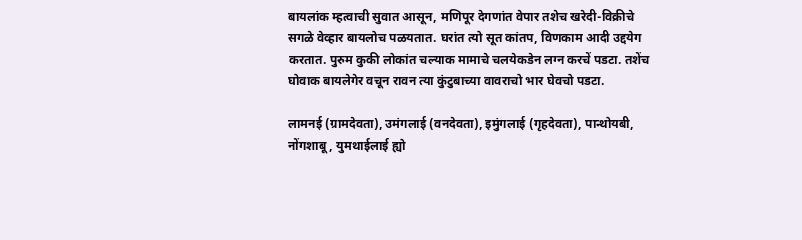बायलांक म्हत्वाची सुवात आसून, मणिपूर देगणांत वेपार तशेच खरेदी-विक्रीचे सगळे वेव्हार बायलोच पळयतात. घरांत त्यो सूत कांतप, विणकाम आदी उद्दयेग करतात. पुरुम कुकी लोकांत चल्याक मामाचे चलयेकडेन लग्न करचें पडटा. तशेंच घोवाक बायलेगेर वचून रावन त्या कुंटुबाच्या वावराचो भार घेवचो पडटा.

लामनई (ग्रामदेवता), उमंगलाई (वनदेवता), इमुंगलाई (गृहदेवता), पान्थोयबी, नोंगशाबू, युमथाईलाई ह्यो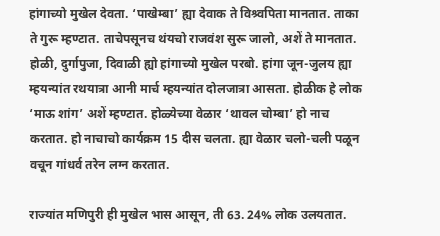हांगाच्यो मुखेल देवता. ‘पाखेम्बा’ ह्या देवाक ते विश्र्वपिता मानतात. ताका ते गुरू म्हण्टात. ताचेपसूनच थंयचो राजवंश सुरू जालो, अशें ते मानतात. होळी, दुर्गापुजा, दिवाळी ह्यो हांगाच्यो मुखेल परबो. हांगा जून-जुलय ह्या म्हयन्यांत रथयात्रा आनी मार्च म्हयन्यांत दोलजात्रा आसता. होळीक हे लोक ‘माऊ शांग’ अशें म्हण्टात. होळ्येच्या वेळार ‘थावल चोम्बा’ हो नाच करतात. हो नाचाचो कार्यक्रम 15 दीस चलता. ह्या वेळार चलो-चली पळून वचून गांधर्व तरेन लग्न करतात.

राज्यांत मणिपुरी ही मुखेल भास आसून, ती 63. 24% लोक उलयतात.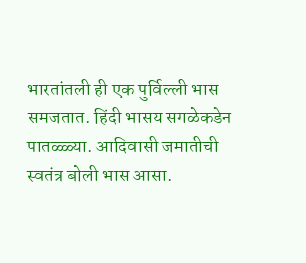भारतांतली ही एक पुर्विल्ली भास समजतात. हिंदी भासय सगळेकडेन पातळ्ळ्या. आदिवासी जमातीची स्वतंत्र बोली भास आसा.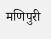मणिपुरी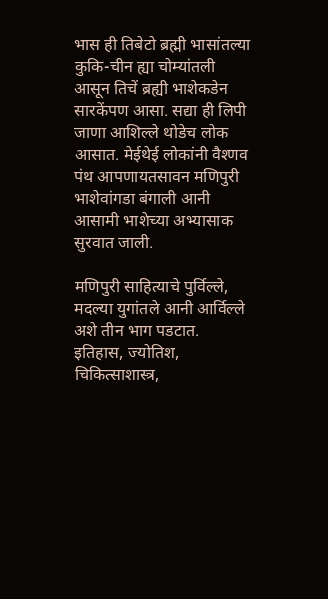भास ही तिबेटो ब्रह्मी भासांतल्या कुकि-चीन ह्या चोम्यांतली आसून तिचें ब्रह्यी भाशेकडेन सारकेंपण आसा. सद्या ही लिपी जाणा आशिल्ले थोडेच लोक आसात. मेईथेई लोकांनी वैश्णव पंथ आपणायतसावन मणिपुरी भाशेवांगडा बंगाली आनी आसामी भाशेच्या अभ्यासाक सुरवात जाली.

मणिपुरी साहित्याचे पुर्विल्ले, मदल्या युगांतले आनी आर्विल्ले अशे तीन भाग पडटात. इतिहास, ज्योतिश, चिकित्साशास्त्र,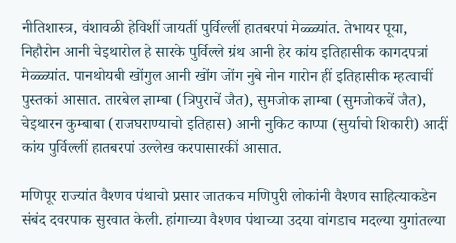नीतिशास्त्र, वंशावळी हेविशीं जायतीं पुर्विल्लीं हातबरपां मेळ्ळ्यांत. तेभायर पूया, निहौरोन आनी चेइथारोल हे सारके पुर्विल्ले ग्रंथ आनी हेर कांय इतिहासीक कागदपत्रां मेळ्ळ्यांत. पानथोयबी खोंगुल आनी खोंग जोंग नुबे नोन गारोन हीं इतिहासीक म्हत्वाचीं पुस्तकां आसात. तारबेल ज्ञाम्बा (त्रिपुराचें जैत), सुमजोक ज्ञाम्बा (सुमजोकचें जैत), चेइथारन कुम्बाबा (राजघराण्याचो इतिहास) आनी नुकिट काप्पा (सुर्याचो शिकारी) आदीं कांय पुर्विल्लीं हातबरपां उल्लेख करपासारकीं आसात.

मणिपूर राज्यांत वैश्णव पंथाचो प्रसार जातकच मणिपुरी लोकांनी वैश्णव साहित्याकडेन संबंद दवरपाक सुरवात केली. हांगाच्या वैश्णव पंथाच्या उदया वांगडाच मदल्या युगांतल्या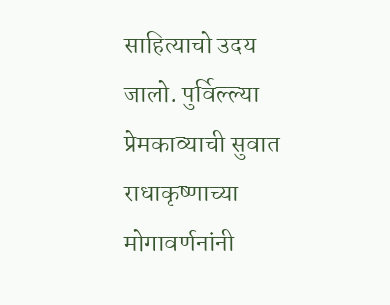साहित्याचो उदय जालो. पुर्विल्ल्या प्रेमकाव्याची सुवात राधाकृष्णाच्या मोगावर्णनांनी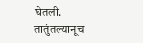घेतली. तातुंतल्यानूच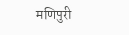मणिपुरी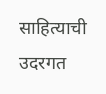साहित्याची उदरगत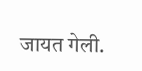जायत गेली.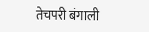तेचपरी बंगाली